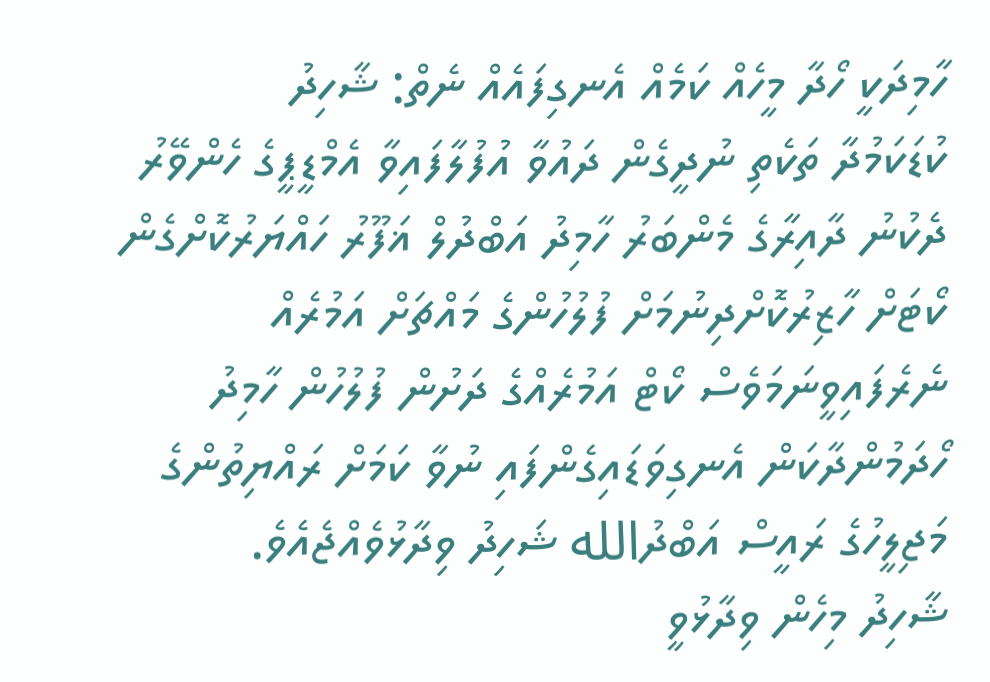ހާމިދަކީ ހޯދާ މީހެއް ކަމެއް އެނގިފައެއް ނެތް: ޝާހިދު
ކުޑަކަމުދާ ތަކެތި ނުދީގެން ދައުވާ އުފުލާފައިވާ އެމްޑީޕީގެ ހެންވޭރު ދެކުނު ދާއިރާގެ މެންބަރު ހާމިދު އަބްދުލް ޣަފޫރު ހައްޔަރުކޮށްގެން ކޯޓަށް ހާޒިރުކޮށްދިނުމަށް ފުލުހުންގެ މައްޗަށް އަމުރެއް ނެރެފައިވީނަމަވެސް ކޯޓް އަމުރެއްގެ ދަށުން ފުލުހުން ހާމިދު ހޯދަމުންދާކަން އެނގިވަޑައިގެންފައި ނުވާ ކަމަށް ރައްޔިތުންގެ މަޖިލީހުގެ ރައީސް އަބްދުالله ޝަހިދު ވިދާޅުވެއްޖެއެވެ.
ޝާހިދު މިހެން ވިދާޅުވީ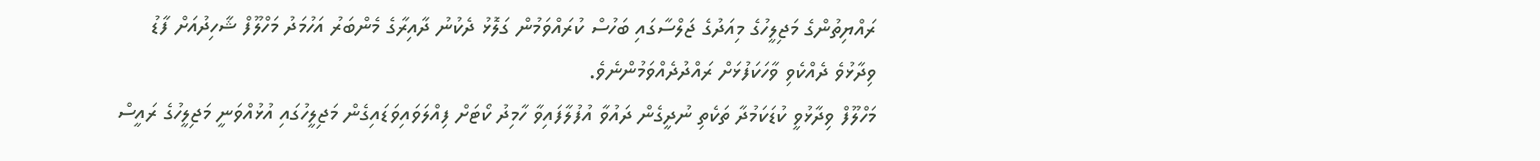ރައްޔިތުންގެ މަޖިލީހުގެ މިއަދުގެ ޖަލްސާގައި ބަހުސް ކުރައްވަމުން ގަލޮޅު ދެކުނު ދާއިރާގެ މެންބަރު އަހުމަދު މަހްލޫފް ޝާހިދުއަށް ފާޑު ވިދާޅުވެ ދެއްކެވި ވާހަކަފުޅަށް ރައްދުދެއްވަމުންނެވެ.
މަހްލޫފް ވިދާޅުވީ ކުޑަކަމުދާ ތަކެތި ނުދީގެން ދައުވާ އުފުލާފައިވާ ހާމިދު ކޯޓަށް ފިއްލަވައިވަޑައިގެން މަޖިލީހުގައި އުޅުއްވަނީ މަޖިލީހުގެ ރައީސް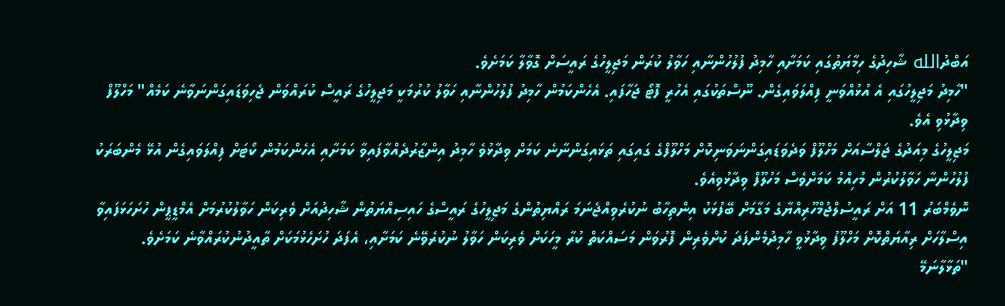އަބްދުالله ޝާހިދުގެ ހިމާޔަތުގައި ކަމަށާއި ހާމިދު ފުލުހުންނާއި ހަވާލު ކުރަން މަޖިލީހުގެ ރައީސަށް ގޮވާލާ ކަމަށެވެ.
"ހާމިދު މަޖިލީހުގައި އެ އުޅުއްވަނީ ފިއްލަވައިގެން. ނޫސްތަކުގައި އެހުރީ ފޮޓޯ ޖަހާފައި. އެހެންކަމުން ހާމިދު ފުލުހުންނާއި ހަވާލު ކުރުމަކީ މަޖިލީހުގެ ރައީސް ކުރައްވަން ޖެހިވަޑައިގަންނަވާނެ ކަމެއް" މަހްލޫފް ވިދާޅުވި އެވެ.
މަޖިލީހުގެ މިއަދުގެ ޖަލްސާއަށް މަހްލޫފް ވަދެވަޑައިގަންނަވަނިކޮށް މަހްލޫފްގެ ގައިގައި ތަޅައިގަންނާނެ ކަމަށް ވިދާޅުވެ ހާމިދު އިންޒާރުދެއްވާފައިވާ ކަމަށާއި އެހެންކަމުން ކޯޓަށް ފިއްލަވައިގެން އުޅޭ މެންބަރަކު ފުލުހުންނާ ހަވާލުކުރުން މުހިއްމު ކަމަށްވެސް މަހުލޫފް ވިދާޅުވިއެވެ.
ނޮވެމްބަރު 11 އަށް ރައީސުލްޖުމްހޫރިއްޔާގެ މަގާމަށް ބޭފުޅަކު އިންތިހާބު ނުކުރެވިއްޖެނަމަ ރައްޔިތުންގެ މަޖިލީހުގެ ރައީސްގެ ހައިސިއްޔަތުން ޝާހިދުއަށް ވެރިކަން ހަވާލުކުރުމަށް އެމްޑީޕީން ހުށަހަޅަފައިވާ އިސްލާހަށް ރިއާޔަތްކޮށް މަހްލޫފު ވިދާޅުވީ ހާމިދުމެންފަދަ ކުށްވެރިން ފޮރުވަން މަސައްކަތް ކުރާ މީހަކަށް ވެރިކަން ހަވާލު ނުކުރެވޭނެ ކަމަށާއި، އެފަދަ ހުށަހެޅުމަކަށް ތާއީދުނުކުރައްވާނެ ކަމަށެވެ.
"ތަޅާލާނަމޭ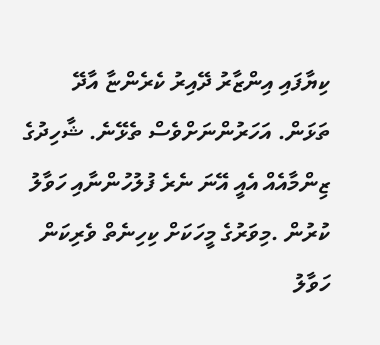ކިޔާފައި އިންޒާރު ދޭއިރު ކެރެންޏާ އާދޭ ތަޅަން. އަހަރުންނަށްވެސް ތެޅޭނެ. ޝާހިދުގެ ޒިންމާއެއް އެއީ އޭނަ ނެރެ ފުލުހުންނާއި ހަވާލު ކުރުން .މިވަރުގެ މީހަކަށް ކިހިނެތް ވެރިކަން ހަވާލު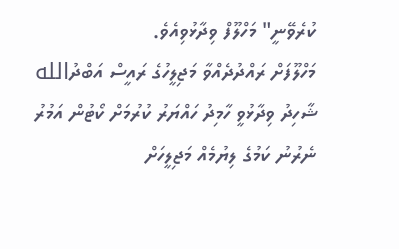ކުރެވޭނީ" މަހްލޫފް ވިދާޅުވިއެވެ.
މަހްލޫފަށް ރައްދުދެއްވާ މަޖިލީހުގެ ރައީސް އަބްދުالله ޝާހިދު ވިދާޅުވީ ހާމިދު ހައްޔަރު ކުރުމަށް ކޯޓުން އަމުރު ނެރުނު ކަމުގެ ލިޔުމެއް މަޖިލީހަށް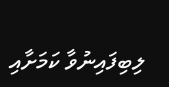ލިބިފައިނުވާ ކަމަށާއި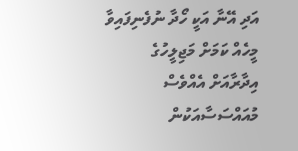އަދި އޭނާ އަކީ ހޯދާ ނުފެނިފައިވާ މީހެއް ކަމަށް މަޖިލީހުގެ އިދާރާއަށް އެއްވެސް މުއައްސަސާއަކުން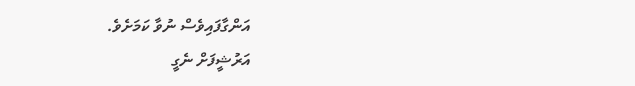އަންގާފައިވެސް ނުވާ ކަމަށެވެ.
އަރުޝީފަށް ނެގީ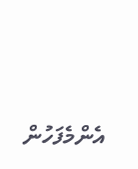އެންމެފަހުން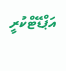އަޕްޑޭޓްކުރީ